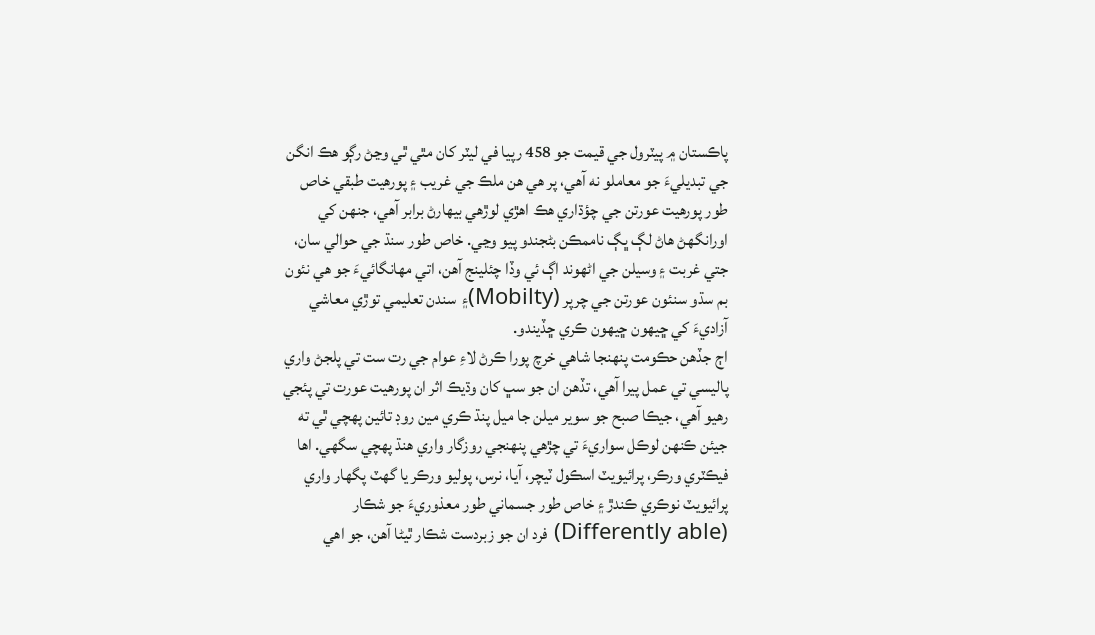پاڪستان ۾ پيٽرول جي قيمت جو 458 رپيا في ليٽر کان مٿي ٿي وڃڻ رڳو هڪ انگن جي تبديليءَ جو معاملو نه آهي، پر هي هن ملڪ جي غريب ۽ پورهيت طبقي خاص طور پورهيت عورتن جي چؤڌاري هڪ اهڙي لوڙهي بيھارڻ برابر آهي، جنھن کي اورانگهڻ هاڻ لڳ ڀڳ ناممڪن بڻجندو پيو وڃي. خاص طور سنڌ جي حوالي سان، جتي غربت ۽ وسيلن جي اڻهوند اڳ ئي وڏا چئلينج آهن، اتي مهانگائيءَ جو هي نئون بم سڌو سنئون عورتن جي چرپر (Mobilty)۽ سندن تعليمي توڙي معاشي آزاديءَ کي ڇيھون ڇيھون ڪري ڇڏيندو.
اڄ جڏهن حڪومت پنھنجا شاهي خرچ پورا ڪرڻ لاءِ عوام جي رت ست تي پلجڻ واري پاليسي تي عمل پيرا آهي، تڏهن ان جو سڀ کان وڌيڪ اثر ان پورهيت عورت تي پئجي رهيو آهي، جيڪا صبح جو سوير ميلن جا ميل پنڌ ڪري مين روڊ تائين پھچي ٿي ته جيئن ڪنھن لوڪل سواريءَ تي چڙهي پنھنجي روزگار واري هنڌ پھچي سگهي. اها فيڪٽري ورڪر، پرائيويٽ اسڪول ٽيچر، آيا، نرس، پوليو ورڪر يا گهٽ پگهار واري پرائيويٽ نوڪري ڪندڙ ۽ خاص طور جسماني طور معذوريءَ جو شڪار (Differently able) فرد ان جو زبردست شڪار ٿيڻا آهن، جو اهي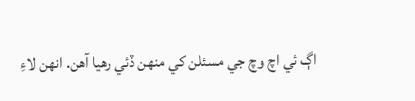اڳ ئي اچ وچ جي مسئلن کي منھن ڏئي رهيا آهن. انهن لاءِ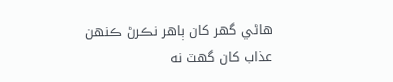هاڻي گهر کان ٻاهر نڪرڻ ڪنھن عذاب کان گهٽ نه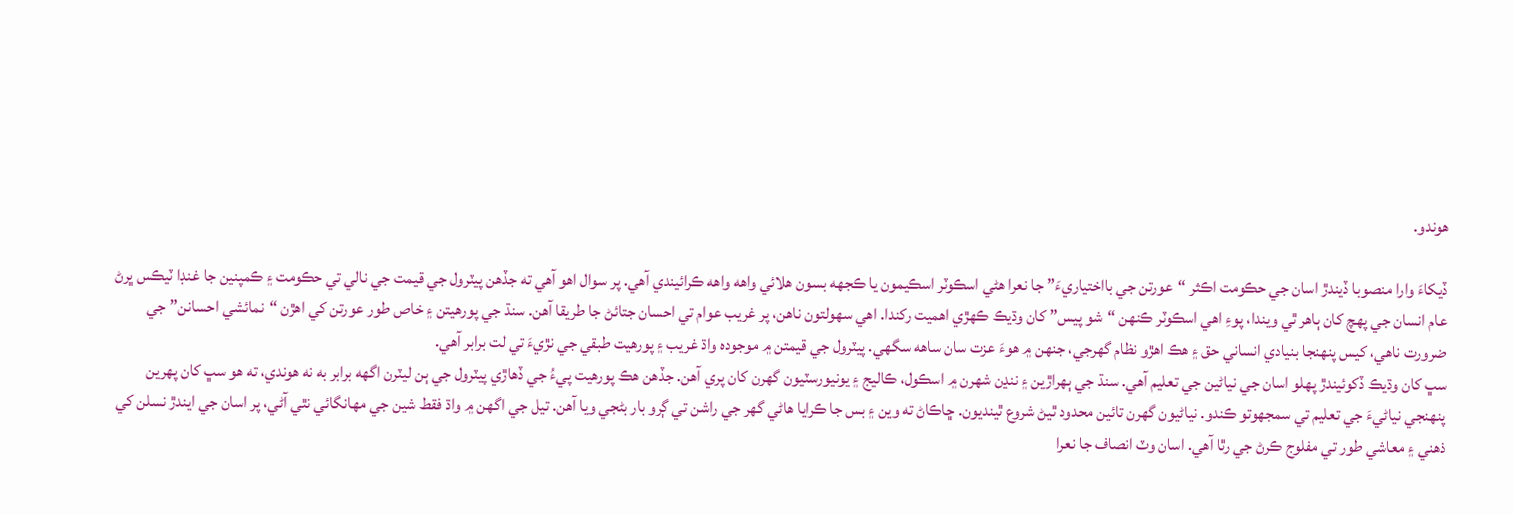هوندو.

ڏيکاءَ وارا منصوبا ڏيندڙ اسان جي حڪومت اڪثر “عورتن جي بااختياريءَ” جا نعرا هڻي اسڪوٽر اسڪيمون يا ڪجهه بسون هلائي واهه واهه ڪرائيندي آهي. پر سوال اهو آهي ته جڏهن پيٽرول جي قيمت جي نالي تي حڪومت ۽ ڪمپنين جا غنڊا ٽيڪس ڀرڻ عام انسان جي پھچ کان ٻاهر ٿي ويندا، پوءِ اهي اسڪوٽر ڪنھن “شو پيس” کان وڌيڪ ڪھڙي اهميت رکندا. اهي سهولتون ناهن، پر غريب عوام تي احسان جتائڻ جا طريقا آهن. سنڌ جي پورهيتن ۽ خاص طور عورتن کي اهڙن “نمائشي احسانن” جي ضرورت ناهي، کيس پنھنجا بنيادي انساني حق ۽ هڪ اهڙو نظام گهرجي، جنھن ۾ هوءَ عزت سان ساهه سگهي. پيٽرول جي قيمتن ۾ موجوده واڌ غريب ۽ پورهيت طبقي جي نڙيءَ تي لت برابر آهي.
سڀ کان وڌيڪ ڏکوئيندڙ پھلو اسان جي نياڻين جي تعليم آهي. سنڌ جي ٻھراڙين ۽ ننڍن شھرن ۾ اسڪول، ڪاليج ۽ يونيورسٽيون گهرن کان پري آهن. جڏهن هڪ پورهيت پيءُ جي ڏهاڙي پيٽرول جي ٻن ليٽرن اگهه برابر به نه هوندي، ته هو سڀ کان پھرين پنھنجي نياڻيءَ جي تعليم تي سمجهوتو ڪندو. نياڻيون گهرن تائين محدود ٿيڻ شروع ٿينديون. ڇاڪاڻ ته وين ۽ بس جا ڪرايا هاڻي گهر جي راشن تي ڳرو بار بڻجي ويا آهن. تيل جي اگهن ۾ واڌ فقط شين جي مهانگائي نٿي آڻي، پر اسان جي ايندڙ نسلن کي ذهني ۽ معاشي طور تي مفلوج ڪرڻ جي رٿا آهي. اسان وٽ انصاف جا نعرا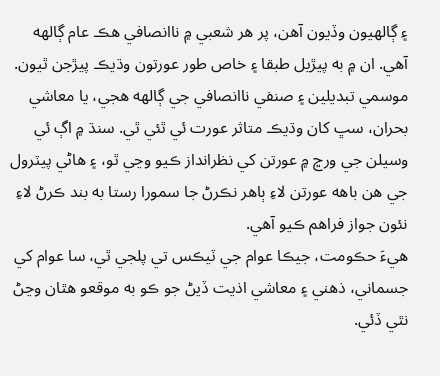۽ ڳالهيون وڏيون آهن، پر هر شعبي ۾ ناانصافي هڪ عام ڳالهه آهي. ان ۾ به پيڙيل طبقا ۽ خاص طور عورتون وڌيڪ پيڙجن ٿيون. موسمي تبديلين ۽ صنفي ناانصافي جي ڳالهه هجي، يا معاشي بحران، سڀ کان وڌيڪ متاثر عورت ئي ٿئي ٿي. سنڌ ۾ اڳ ئي وسيلن جي ورڇ ۾ عورتن کي نظرانداز ڪيو وڃي ٿو، ۽ هاڻي پيٽرول جي هن باهه عورتن لاءِ ٻاهر نڪرڻ جا سمورا رستا به بند ڪرڻ لاءِ نئون جواز فراهم ڪيو آهي.
هيءَ حڪومت، جيڪا عوام جي ٽيڪس تي پلجي ٿي، سا عوام کي جسماني، ذهني ۽ معاشي اذيت ڏيڻ جو ڪو به موقعو هٿان وڃڻ نٿي ڏئي.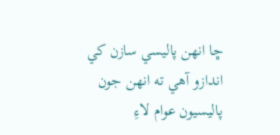ڇا انهن پاليسي سازن کي اندازو آهي ته انهن جون پاليسيون عوام لاءِ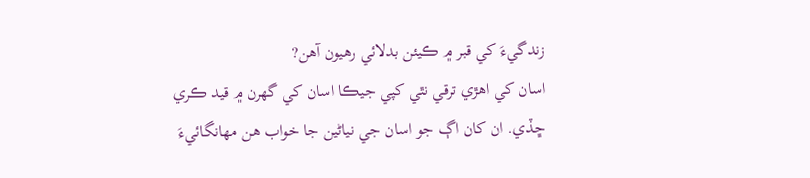زندگيءَ کي قبر ۾ ڪيئن بدلائي رهيون آهن?
اسان کي اهڙي ترقي نٿي کپي جيڪا اسان کي گهرن ۾ قيد ڪري ڇڏي. ان کان اڳ جو اسان جي نياڻين جا خواب هن مهانگائيءَ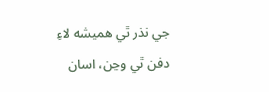جي نذر ٿي هميشه لاءِ دفن ٿي وڃن، اسان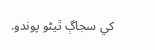کي سجاڳ ٿيڻو پوندو.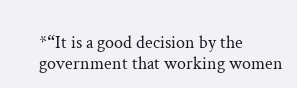*“It is a good decision by the government that working women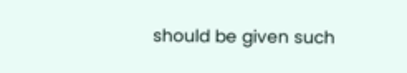should be given such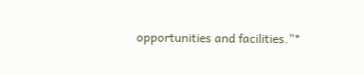opportunities and facilities.”*